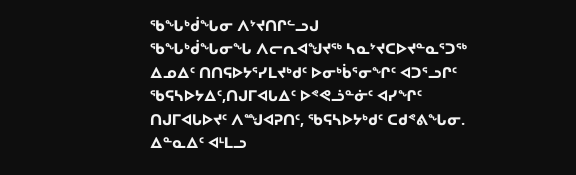ᖃᖓᒃᑰᖓᓂ ᐱᔾᔪᑎᒋᓪᓗᒍ
ᖃᖓᒃᑰᖓᓂᖓ ᐱᓕᕆᐊᖑᔪᖅ ᓴᓇᔾᔪᑕᐅᔪᓐᓇᕐᑐᖅ ᐃᓄᐃᑦ ᑎᑎᕋᐅᔭᕐᓯᒪᔪᒃᑯᑦ ᐅᓂᒃᑳᕐᓂᖏᑦ ᐊᑐᕐᓗᒋᑦ ᖃᕋᓴᐅᔭᐃᑦ,ᑎᒍᒥᐊᒐᐃᑦ ᐅᕝᕙᓘᓐᓃᑦ ᐊᓯᖏᑦ ᑎᒍᒥᐊᒐᐅᔪᑦ ᐱᙳᐊᕈᑎᑦ, ᖃᕋᓴᐅᔭᒃᑯᑦ ᑕᑯᕝᕕᖓᓂ. ᐃᓐᓇᐃᑦ ᐊᒻᒪᓗ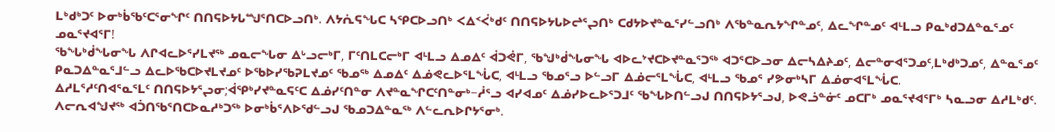ᒪᒃᑯᒃᑐᑦ ᐅᓂᒃᑳᖃᑦᑕᕐᓂᖏᑦ ᑎᑎᕋᐅᔭᒐᙳᕐᑎᑕᐅᓗᑎᒃ. ᐱᔭᕇᕋᖓᑕ ᓴᕿᑕᐅᓗᑎᒃ ᐸᐃᑉᐹᒃᑯᑦ ᑎᑎᕋᐅᔭᒐᐅᖠᕐᖢᑎᒃ ᑕᑯᔭᐅᔪᓐᓇᕐᓯᓪᓗᑎᒃ ᐱᖃᓐᓇᕆᔭᖏᓐᓄᑦ, ᐃᓚᖏᓐᓄᑦ ᐊᒻᒪᓗ ᑭᓇᒃᑯᑐᐃᓐᓇᕐᓄᑦ ᓄᓇᕐᔪᐊᕐᒥ!
ᖃᖓᒃᑰᖓᓂᖓ ᐱᒋᐊᓚᐅᕐᓯᒪᔪᖅ ᓄᓇᓕᖓᓂ ᐃᒡᓗᓕᒃᒥ, ᒥᑦᑎᒪᑕᓕᒃᒥ ᐊᒻᒪᓗ ᐃᓄᐃᑦ ᐋᑐᕚᒥ, ᖃᖑᒃᑰᖓᓂᖓ ᐊᐅᓚᔾᔪᑕᐅᔪᓐᓇᕐᑐᖅ ᐊᑐᕐᑕᐅᓗᓂ ᐃᓕᓴᐃᔨᓄᑦ, ᐃᓕᓐᓂᐊᕐᑐᓄᑦ,ᒪᒃᑯᒃᑐᓄᑦ, ᐃᓐᓇᕐᓄᑦ ᑭᓇᑐᐃᓐᓇᕐᒧᓪᓗ ᐃᓚᐅᖃᑕᐅᔪᒪᔪᓄᑦ ᐅᖃᐅᓯᖃᕈᒪᔪᓄᑦ ᖃᓄᖅ ᐃᓄᐃᑦ ᐃᓅᕙᓚᐅᕐᒪᖔᑕ, ᐊᒻᒪᓗ ᖃᓄᕐᓗ ᐅᓪᓗᒥ ᐃᓅᓕᕐᒪᖔᑕ, ᐊᒻᒪᓗ ᖃᓄᕐ ᓯᕗᓂᒃᓴᒥ ᐃᓅᓂᐊᕐᒪᖔᑕ.
ᐃᓱᒪᕐᓱᑦᑎᐊᕐᓇᕐᒪᑦ ᑎᑎᕋᐅᔭᕐᖢᓂ;ᐋᕿᒃᓯᔪᓐᓇᕋᑦᑕ ᐃᓅᓯᑦᑎᓐᓂ ᐱᔪᓐᓇᖏᑕᑦᑎᓐᓂᒃ−ᓲᕐᓗ ᐊᓯᐊᓄᑦ ᐃᓅᓯᐅᓚᐅᕐᑐᒧᑦ ᖃᖓᐅᑎᓪᓗᒍ ᑎᑎᕋᐅᔭᕐᓗᒍ, ᐅᕙᓘᓐᓃᑦ ᓄᑕᒥᒃ ᓄᓇᕐᔪᐊᕐᒥᒃ ᓴᓇᓗᓂ ᐃᓱᒪᒃᑯᑦ.
ᐱᓕᕆᐊᖑᔪᖅ ᐊᑑᑎᖃᕐᑎᑕᐅᓇᓱᒃᑐᖅ ᐅᓂᒃᑳᕐᐱᐅᖁᓪᓗᒍ ᖃᓄᑐᐃᓐᓇᖅ ᐱᓪᓚᕆᐅᒋᔭᕐᓂᒃ.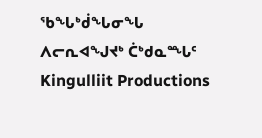ᖃᖓᒃᑰᖓᓂᖓ ᐱᓕᕆᐊᖑᔪᒃ ᑖᒃᑯᓇᙵᑦ Kingulliit Productions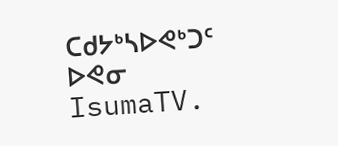ᑕᑯᔭᒃᓴᐅᕙᒃᑐᑦ ᐅᕙᓂ IsumaTV.